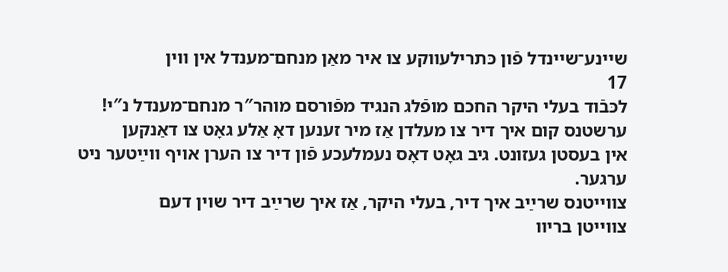שײנע־שײנדל פֿון כּתרילעװקע צו איר מאַן מנחם־מענדל אין װין
17
לכּבֿוד בעלי היקר החכם מופֿלג הנגיד מפֿורסם מוהר″ר מנחם־מענדל נ″י!
ערשטנס קום איך דיר צו מעלדן אַז מיר זענען דאָ אַלע גאָט צו דאַנקען
אין בעסטן געזונט. גיב גאָט דאָס נעמלעכע פֿון דיר צו הערן אױף װײַטער ניט
ערגער.
צװײטנס שרײַב איך דיר, בעלי היקר, אַז איך שרײַב דיר שױן דעם
צװײטן בריװ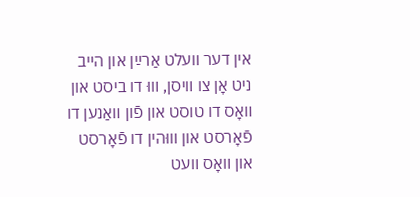אין דער װעלט אַרײַן און הײב ניט אָן צו װיסן, װוּ דו ביסט און
װאָס דו טוסט און פֿון װאַנען דו פֿאָרסט און װוּהין דו פֿאָרסט און װאָס װעט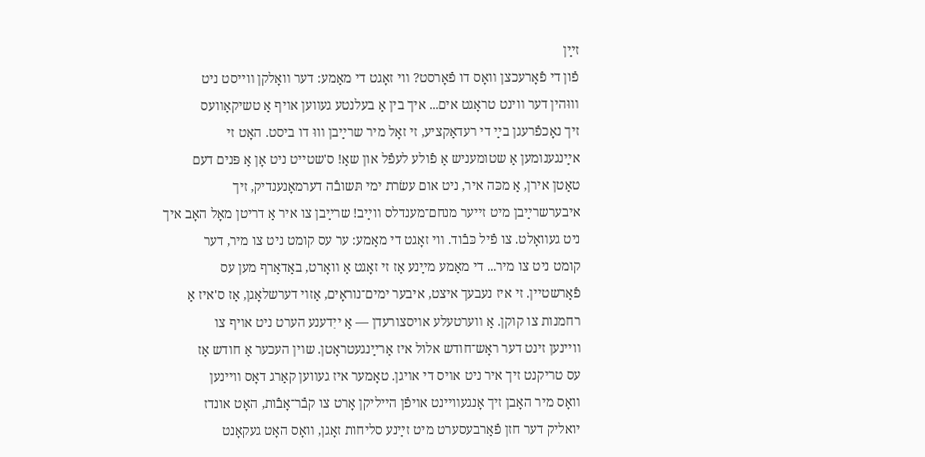זײַן
פֿון די פֿאָרעכצן װאָס דו פֿאָרסט? װי זאָגט די מאַמע: דער װאָלקן װײסט ניט
װוּהין דער װינט טראָגט אים... איך בין אַ בעלנטע געװען אױף אַ טשיקאַװעס
זיך נאָכפֿרעגן בײַ די רעדאַקציע, זי זאָל מיר שרײַבן װוּ דו ביסט. האָט זי
אײַנגענומען אַ שטומעניש אַ פֿולע לעפֿל און שאַ! ס'שטײט ניט אָן אַ פּנים דעם
טאַטן אירן, אַ מכּה איר, ניט אום עשׂרת ימי תּשובֿה דערמאָנענדיק, זיך
איבערשרײַבן מיט זײער מנחם־מענדלס װײַב! שרײַבן צו איר אַ דריטן מאָל האָב איך
ניט געװאָלט. צו פֿיל כּבֿוד. װי זאָגט די מאַמע: ער עס קומט ניט צו מיר, דער
קומט ניט צו מיר... די מאַמע מײַנע אַז זי זאָגט אַ װאָרט, באַדאַרף מען עס
פֿאַרשטײן. זי איז נעבעך איצט, איבער ימים־נוראָים, אַזױ דערשלאָגן, אַז ס'איז אַ
רחמנות צו קוקן. אַ װערטעלע אױסצורעדן ― אַ ייִדענע הערט ניט אױף צו
װײנען זינט דער ראָש־חודש אלול איז אַרײַנגעטראָטן. שױן העכער אַ חודש אַז
עס טריקנט זיך איר ניט אױס די אױגן. טאָמער איז געװען קאַרג דאָס װײנען
װאָס מיר האָבן זיך אָנגעװײנט אױפֿן הײליקן אָרט צו קבֿר־אָבֿות, האָט אונדז
יואליק דער חזן פֿאַרבעסערט מיט זײַנע סליחות זאָגן, װאָס האָט געקאָנט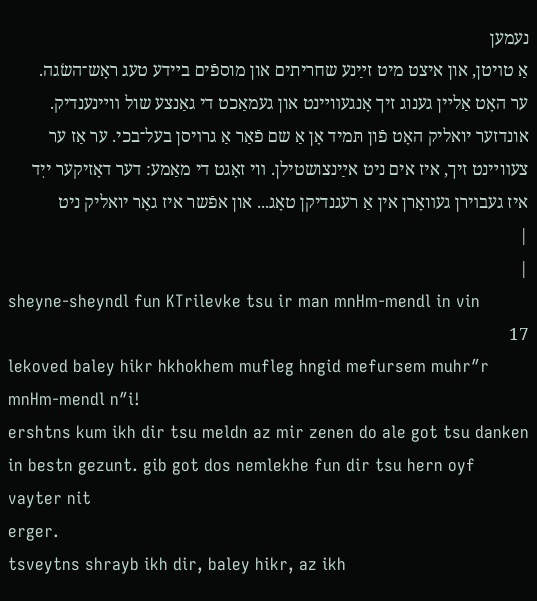נעמען
אַ טױטן, און איצט מיט זײַנע שחריתים און מוספֿים בײדע טעג ראָש־השׂגה.
ער האָט אַלײן גענוג זיך אָנגעװײנט און געמאַכט די גאַנצע שול װײנענדיק.
אונדזער יואליק האָט פֿון תּמיד אָן אַ שם פֿאַר אַ גרױסן בעל־בכי. ער אַז ער
צעװײנט זיך, איז אים ניט אײַנצושטילן. װי זאָגט די מאַמע: דער דאָזיקער ייִד
איז געבױרן געװאָרן אין אַ רעגנדיקן טאָג... און אפֿשר איז גאָר יואליק ניט
|
|
sheyne-sheyndl fun KTrilevke tsu ir man mnHm-mendl in vin
17
lekoved baley hikr hkhokhem mufleg hngid mefursem muhr″r mnHm-mendl n″i!
ershtns kum ikh dir tsu meldn az mir zenen do ale got tsu danken
in bestn gezunt. gib got dos nemlekhe fun dir tsu hern oyf vayter nit
erger.
tsveytns shrayb ikh dir, baley hikr, az ikh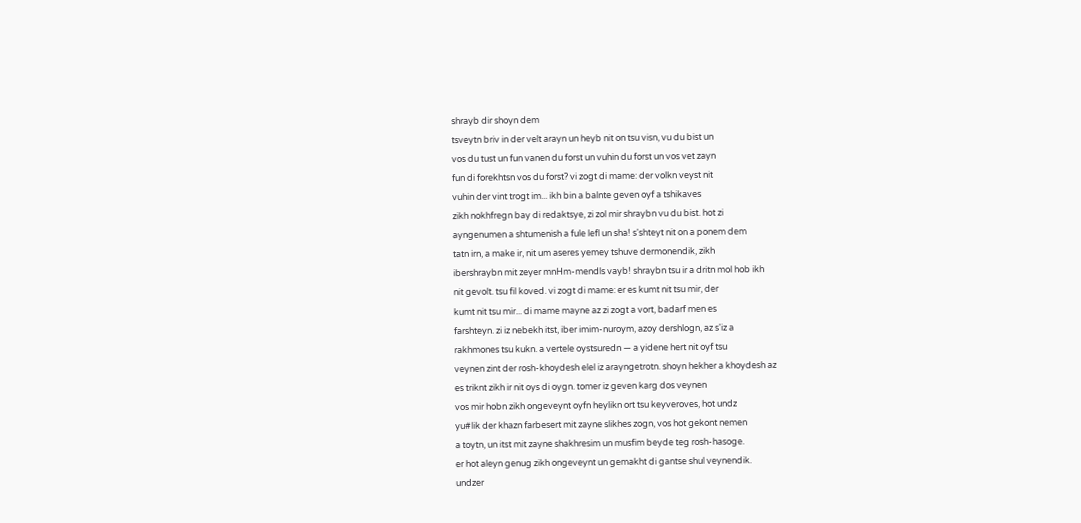shrayb dir shoyn dem
tsveytn briv in der velt arayn un heyb nit on tsu visn, vu du bist un
vos du tust un fun vanen du forst un vuhin du forst un vos vet zayn
fun di forekhtsn vos du forst? vi zogt di mame: der volkn veyst nit
vuhin der vint trogt im... ikh bin a balnte geven oyf a tshikaves
zikh nokhfregn bay di redaktsye, zi zol mir shraybn vu du bist. hot zi
ayngenumen a shtumenish a fule lefl un sha! s'shteyt nit on a ponem dem
tatn irn, a make ir, nit um aseres yemey tshuve dermonendik, zikh
ibershraybn mit zeyer mnHm-mendls vayb! shraybn tsu ir a dritn mol hob ikh
nit gevolt. tsu fil koved. vi zogt di mame: er es kumt nit tsu mir, der
kumt nit tsu mir... di mame mayne az zi zogt a vort, badarf men es
farshteyn. zi iz nebekh itst, iber imim-nuroym, azoy dershlogn, az s'iz a
rakhmones tsu kukn. a vertele oystsuredn ― a yidene hert nit oyf tsu
veynen zint der rosh-khoydesh elel iz arayngetrotn. shoyn hekher a khoydesh az
es triknt zikh ir nit oys di oygn. tomer iz geven karg dos veynen
vos mir hobn zikh ongeveynt oyfn heylikn ort tsu keyveroves, hot undz
yu#lik der khazn farbesert mit zayne slikhes zogn, vos hot gekont nemen
a toytn, un itst mit zayne shakhresim un musfim beyde teg rosh-hasoge.
er hot aleyn genug zikh ongeveynt un gemakht di gantse shul veynendik.
undzer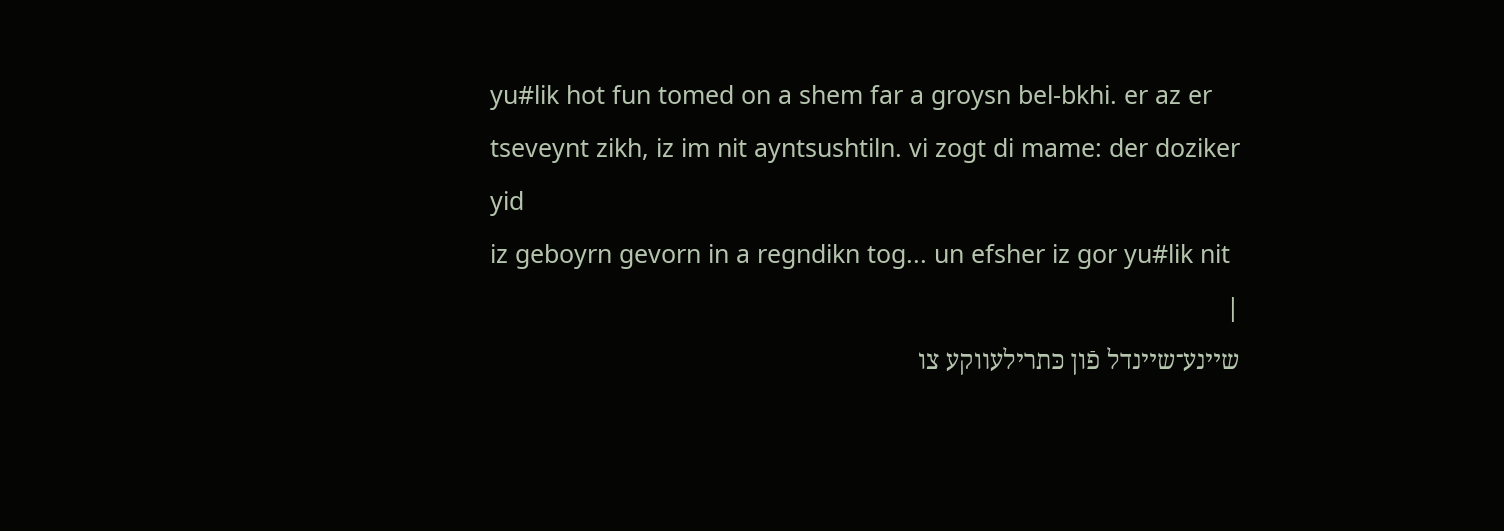yu#lik hot fun tomed on a shem far a groysn bel-bkhi. er az er
tseveynt zikh, iz im nit ayntsushtiln. vi zogt di mame: der doziker yid
iz geboyrn gevorn in a regndikn tog... un efsher iz gor yu#lik nit
|
שײנע־שײנדל פֿון כּתרילעװקע צו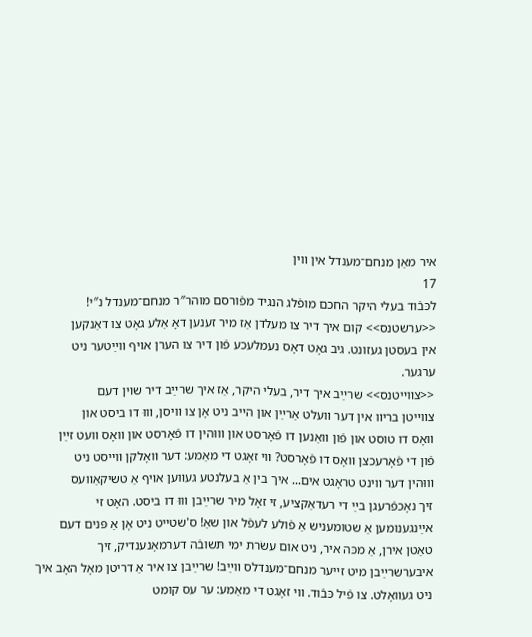איר מאַן מנחם־מענדל אין װין
17
לכּבֿוד בעלי היקר החכם מופֿלג הנגיד מפֿורסם מוהר″ר מנחם־מענדל נ″י!
<<ערשטנס>> קום איך דיר צו מעלדן אַז מיר זענען דאָ אַלע גאָט צו דאַנקען
אין בעסטן געזונט. גיב גאָט דאָס נעמלעכע פֿון דיר צו הערן אױף װײַטער ניט
ערגער.
<<צװײטנס>> שרײַב איך דיר, בעלי היקר, אַז איך שרײַב דיר שױן דעם
צװײטן בריװ אין דער װעלט אַרײַן און הײב ניט אָן צו װיסן, װוּ דו ביסט און
װאָס דו טוסט און פֿון װאַנען דו פֿאָרסט און װוּהין דו פֿאָרסט און װאָס װעט זײַן
פֿון די פֿאָרעכצן װאָס דו פֿאָרסט? װי זאָגט די מאַמע: דער װאָלקן װײסט ניט
װוּהין דער װינט טראָגט אים... איך בין אַ בעלנטע געװען אױף אַ טשיקאַװעס
זיך נאָכפֿרעגן בײַ די רעדאַקציע, זי זאָל מיר שרײַבן װוּ דו ביסט. האָט זי
אײַנגענומען אַ שטומעניש אַ פֿולע לעפֿל און שאַ! ס'שטײט ניט אָן אַ פּנים דעם
טאַטן אירן, אַ מכּה איר, ניט אום עשׂרת ימי תּשובֿה דערמאָנענדיק, זיך
איבערשרײַבן מיט זײער מנחם־מענדלס װײַב! שרײַבן צו איר אַ דריטן מאָל האָב איך
ניט געװאָלט. צו פֿיל כּבֿוד. װי זאָגט די מאַמע: ער עס קומט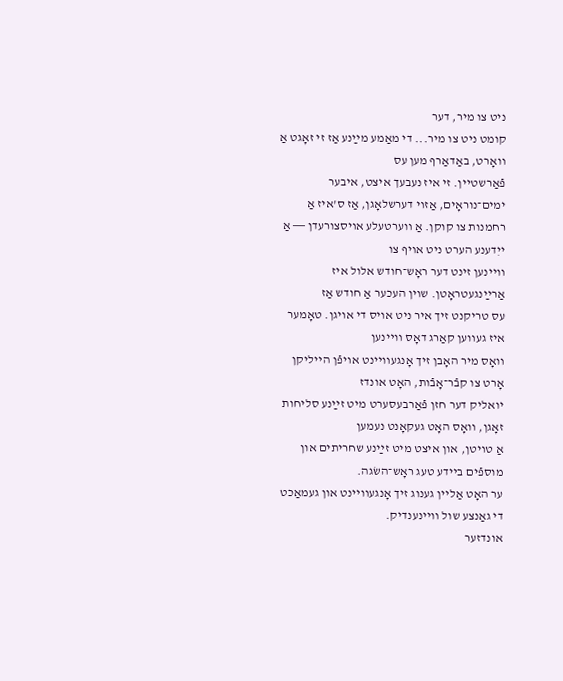ניט צו מיר, דער
קומט ניט צו מיר... די מאַמע מײַנע אַז זי זאָגט אַ װאָרט, באַדאַרף מען עס
פֿאַרשטײן. זי איז נעבעך איצט, איבער ימים־נוראָים, אַזױ דערשלאָגן, אַז ס'איז אַ
רחמנות צו קוקן. אַ װערטעלע אױסצורעדן ― אַ ייִדענע הערט ניט אױף צו
װײנען זינט דער ראָש־חודש אלול איז אַרײַנגעטראָטן. שױן העכער אַ חודש אַז
עס טריקנט זיך איר ניט אױס די אױגן. טאָמער איז געװען קאַרג דאָס װײנען
װאָס מיר האָבן זיך אָנגעװײנט אױפֿן הײליקן אָרט צו קבֿר־אָבֿות, האָט אונדז
יואליק דער חזן פֿאַרבעסערט מיט זײַנע סליחות זאָגן, װאָס האָט געקאָנט נעמען
אַ טױטן, און איצט מיט זײַנע שחריתים און מוספֿים בײדע טעג ראָש־השׂגה.
ער האָט אַלײן גענוג זיך אָנגעװײנט און געמאַכט די גאַנצע שול װײנענדיק.
אונדזער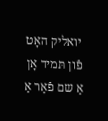יואליק האָט פֿון תּמיד אָן אַ שם פֿאַר אַ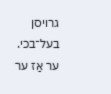גרױסן בעל־בכי. ער אַז ער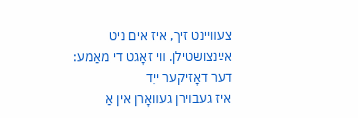צעװײנט זיך, איז אים ניט אײַנצושטילן. װי זאָגט די מאַמע: דער דאָזיקער ייִד
איז געבױרן געװאָרן אין אַ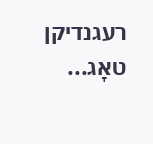רעגנדיקן טאָג...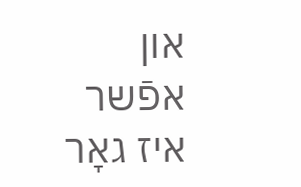און אפֿשר איז גאָר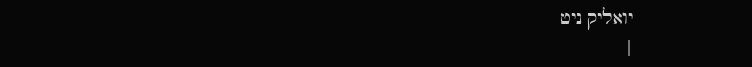יואליק ניט
|